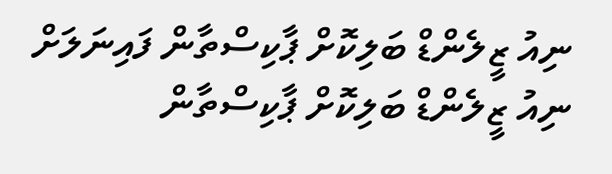ނިއު ޒީލެންޑް ބަލިކޮށް ޕާކިސްތާން ފައިނަލަށް
ނިއު ޒީލެންޑް ބަލިކޮށް ޕާކިސްތާން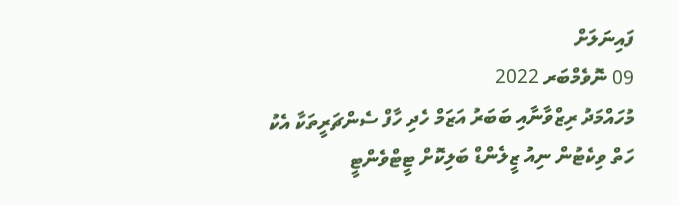ފައިނަލަށް
09 ނޮވެމްބަރ 2022
މުހައްމަދު ރިޒްވާނާއި ބަބަރު އަޒަމް ހެދި ހާފް ސެންޗަރީތަކާ އެކު ހަތް ވިކެޓުން ނިއު ޒީލެންޑް ބަލިކޮށް ޓީޓްވެންޓީ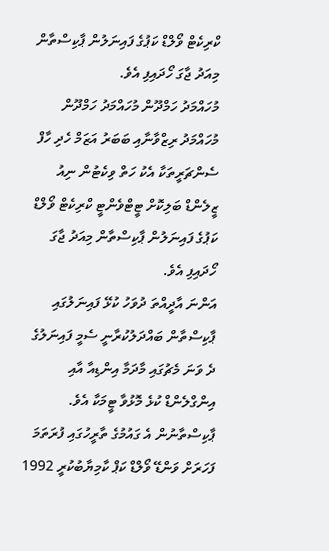ކްރިކެޓް ވޯލްޑް ކަޕުގެ ފައިނަލުން ޕާކިސްތާން މިއަދު ޖާގަ ހޯދައިފި އެވެ.
މުހައްމަދު ހަމްދޫން މުހައްމަދު ހަމްދޫން
މުހައްމަދު ރިޒްވާނާއި ބަބަރު އަޒަމް ހެދި ހާފް ސެންޗަރީތަކާ އެކު ހަތް ވިކެޓުން ނިއު ޒީލެންޑް ބަލިކޮށް ޓީޓްވެންޓީ ކްރިކެޓް ވޯލްޑް ކަޕުގެ ފައިނަލުން ޕާކިސްތާން މިއަދު ޖާގަ ހޯދައިފި އެވެ.
އަންނަ އާދީއްތަ ދުވަހު ކުޅޭ ފައިނަލުގައި ޕާކިސްތާން ބައްދަލުކުރާނީ ސެމީ ފައިނަލުގެ ދެ ވަނަ މެޗުގައި މާދަމާ އިންޑިއާ އާއި އިންގްލެންޑް ކުޅެ މޮޅުވާ ޓީމަކާ އެވެ.
ޕާކިސްތާނުން އެ ގައުމުގެ ތާރީހުގައި ފުރަތަމަ ފަހަރަށް ވަންޑޭ ވޯލްޑް ކަޕް ކާމިޔާބުކުރީ 1992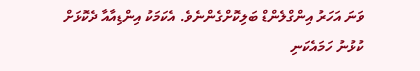ވަނަ އަހަރު އިންގްލެންޑް ބަލިކޮށްގެންނެވެ. އެކަމަކު އިންޑިއާއާ ދެކޮޅަށް ކުޅުނު ހަމައެކަނި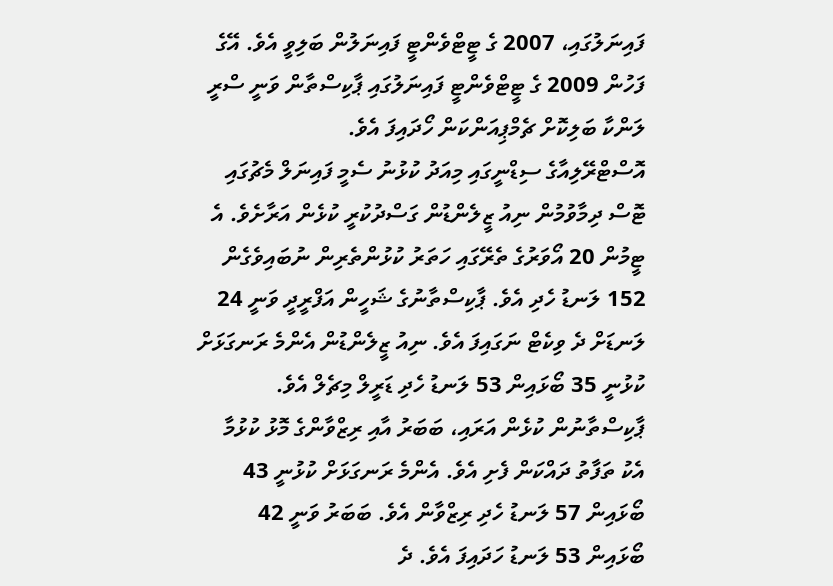ފައިނަލުގައި، 2007 ގެ ޓީޓްވެންޓީ ފައިނަލުން ބަލިވީ އެވެ. އޭގެ ފަހުން 2009 ގެ ޓީޓްވެންޓީ ފައިނަލުގައި ޕާކިސްތާން ވަނީ ސްރީ ލަންކާ ބަލިކޮށް ޗެމްޕިއަންކަން ހޯދައިފަ އެވެ.
އޮސްޓްރޭލިއާގެ ސިޑްނީގައި މިއަދު ކުޅުނު ސެމީ ފައިނަލް މެޗުގައި ޓޮސް ދިމާވުމުން ނިއު ޒީލެންޑުން ގަސްދުކުރީ ކުޅެން އަރާށެވެ. އެ ޓީމުން 20 އޯވަރުގެ ތެރޭގައި ހަތަރު ކުޅުންތެރިން ނުބައިވެގެން 152 ލަނޑު ހެދި އެވެ. ޕާކިސްތާނުގެ ޝަހީން އަފްރީދީ ވަނީ 24 ލަނޑަށް ދެ ވިކެޓް ނަގައިފަ އެވެ. ނިއު ޒީލެންޑުން އެންމެ ރަނގަޅަށް ކުޅުނީ 35 ބޯޅައިން 53 ލަނޑު ހެދި ޑަރީލް މިޗެލް އެވެ.
ޕާކިސްތާނުން ކުޅެން އަރައި، ބަބަރު އާއި ރިޒްވާންގެ މޮޅު ކުޅުމާ އެކު ތަފާތު ދައްކަން ފެށި އެވެ. އެންމެ ރަނގަޅަށް ކުޅުނީ 43 ބޯޅައިން 57 ލަނޑު ހެދި ރިޒްވާން އެވެ. ބަބަރު ވަނީ 42 ބޯޅައިން 53 ލަނޑު ހަދައިފަ އެވެ. ދެ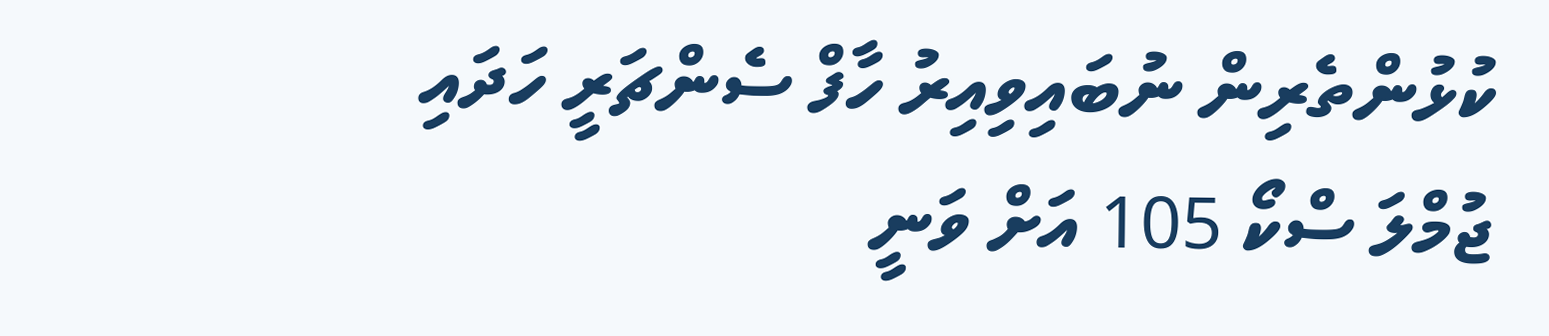ކުޅުންތެރިން ނުބައިވިއިރު ހާފް ސެންޗަރީ ހަދައި ޖުމްލަ ސްކޯ 105 އަށް ވަނީ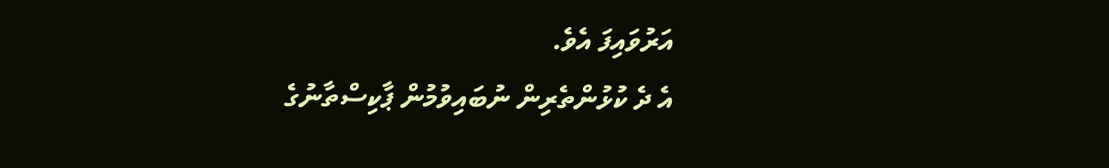އަރުވައިފަ އެވެ.
އެ ދެ ކުޅުންތެރިން ނުބައިވުމުން ޕާކިސްތާނުގެ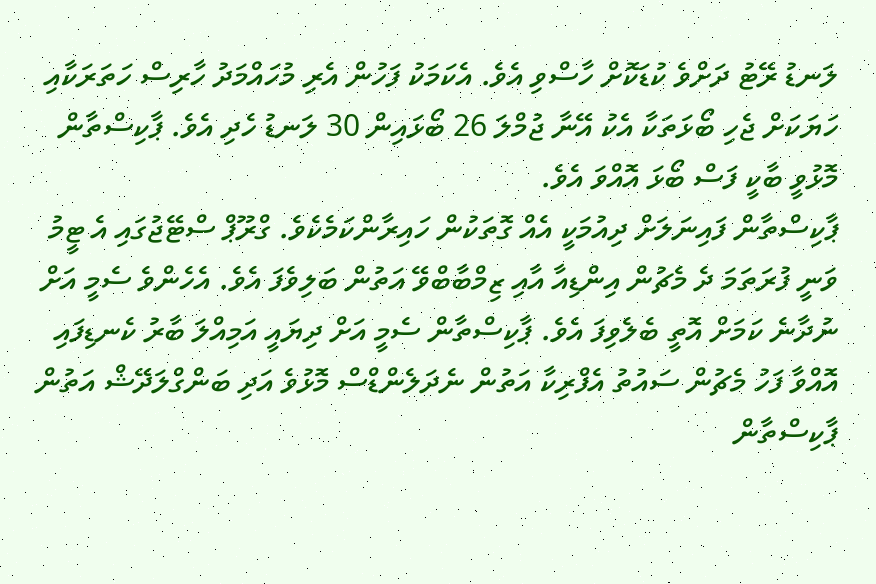ލަނޑު ރޭޓު ދަށްވެ ކުޑަކޮށް ހާސްވި އެވެ. އެކަމަކު ފަހުން އެރި މުހައްމަދު ހާރިސް ހަތަރަކާއި ހަޔަކަށް ޖެހި ބޯޅަތަކާ އެކު އޭނާ ޖުމްލަ 26 ބޯޅައިން 30 ލަނޑު ހެދި އެވެ. ޕާކިސްތާން މޮޅުވީ ބާކީ ފަސް ބޯޅަ އޮއްވަ އެވެ.
ޕާކިސްތާން ފައިނަލަށް ދިއުމަކީ އެއް ގޮތަކުން ހައިރާންކަމެކެވެ. ގްރޫޕް ސްޓޭޖުގައި އެ ޓީމު ވަނީ ފުރަތަމަ ދެ މެޗުން އިންޑިއާ އާއި ޒިމްބާބްވޭ އަތުން ބަލިވެފަ އެވެ. އެހެންވެ ސެމީ އަށް ނުދާނެ ކަމަށް އޮތީ ބެލެވިފަ އެވެ. ޕާކިސްތާން ސެމީ އަށް ދިޔައީ އަމިއްލަ ބާރު ކެނޑިފައި އޮއްވާ ފަހު މެޗުން ސައުތު އެފްރިކާ އަތުން ނެދަލެންޑްސް މޮޅުވެ އަދި ބަންގްލަދޭޝް އަތުން ޕާކިސްތާން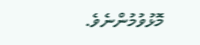މޮޅުވުމުންނެވެ.